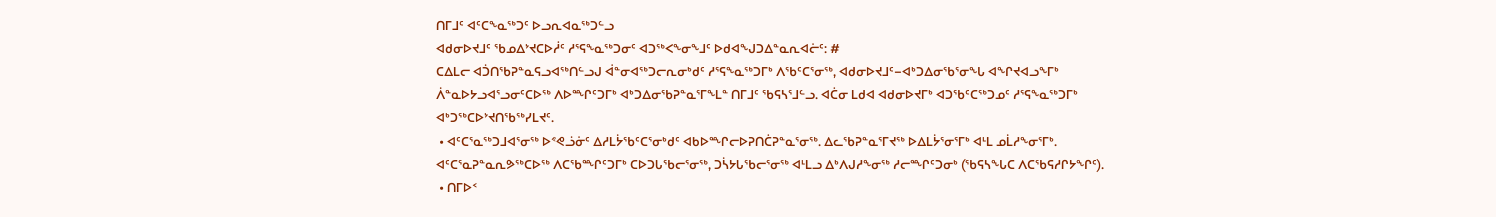ᑎᒥᒧᑦ ᐊᑦᑕᖕᓇᖅᑐᑦ ᐅᓗᕆᐊᓇᖅᑐᓪᓗ
ᐊᑯᓂᐅᔪᒧᑦ ᖃᓄᐃᔾᔪᑕᐅᓲᑦ ᓱᕐᕋᖕᓇᖅᑐᓂᑦ ᐊᑐᖅᐸᖕᓂᖕᒧᑦ ᐅᑯᐊᖑᑐᐃᓐᓇᕆᐊᓖᑦ: #
ᑕᐃᒪᓕ ᐊᑑᑎᖃᕈᓐᓇᕋᓗᐊᖅᑎᓪᓗᒍ ᐋᓐᓂᐊᖅᑐᓕᕆᓂᒃᑯᑦ ᓱᕐᕋᖕᓇᖅᑐᒥᒃ ᐱᖃᑦᑕᕐᓂᖅ, ᐊᑯᓂᐅᔪᒧᑦ−ᐊᒃᑐᐃᓂᖃᕐᓂᖓ ᐊᖏᔪᐊᓗᖕᒥᒃ ᐲᓐᓇᐅᔭᓗᐊᕐᓗᓂᑦᑕᐅᖅ ᐱᐅᙱᑦᑐᒥᒃ ᐊᒃᑐᐃᓂᖃᕈᓐᓇᕐᒥᖕᒪᓐ ᑎᒥᒧᑦ ᖃᕋᓴᕐᒧᓪᓗ. ᐊᑖᓂ ᒪᑯᐊ ᐊᑯᓂᐅᔪᒥᒃ ᐊᑐᖃᑦᑕᖅᑐᓄᑦ ᓱᕐᕋᖕᓇᖅᑐᒥᒃ ᐊᒃᑐᖅᑕᐅᔾᔪᑎᖃᖅᓯᒪᔪᑦ.
 • ᐊᑦᑕᕐᓇᖅᑐᒧᐊᕐᓂᖅ ᐅᕝᕙᓘᓃᑦ ᐃᓱᒪᔮᖃᑦᑕᕐᓂᒃᑯᑦ ᐊᑲᐅᙱᓕᐅᕈᑎᑖᕈᓐᓇᕐᓂᖅ. ᐃᓚᖃᕈᓐᓇᕐᒥᔪᖅ ᐅᐃᒪᔮᕐᓂᕐᒥᒃ ᐊᒻᒪ ᓄᒫᓱᖕᓂᕐᒥᒃ. ᐊᑦᑕᕐᓇᕈᓐᓇᕆᕗᖅᑕᐅᖅ ᐱᑕᖃᙱᑦᑐᒥᒃ ᑕᐅᑐᒐᖃᓕᕐᓂᖅ, ᑐᓵᔭᒐᖃᓕᕐᓂᖅ ᐊᒻᒪᓗ ᐃᒃᐱᒍᓱᖕᓂᖅ ᓱᓕᙱᑦᑐᓂᒃ (ᖃᕋᓴᖓᑕ ᐱᑕᖃᕋᓱᒋᔭᖏᑦ).
 • ᑎᒥᐅᑉ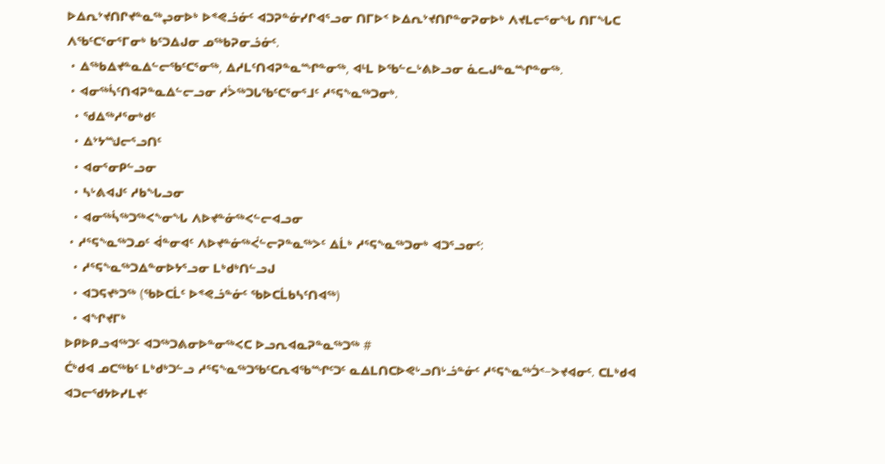ᐅᐃᕆᔾᔪᑎᒋᔪᓐᓇᖅᖢᓂᐅᒃ ᐅᕝᕙᓘᓃᑦ ᐊᑐᕈᓐᓃᓯᒋᐊᕐᓗᓂ ᑎᒥᐅᑉ ᐅᐃᕆᔾᔪᑎᒋᓐᓂᕈᓂᐅᒃ ᐱᔪᒪᓕᕐᓂᖓ ᑎᒥᖓᑕ ᐱᖃᑦᑕᕐᓂᕐᒥᓂᒃ ᑲᑦᑐᐃᒍᓂ ᓄᖅᑲᕈᓂᓘᓃᑦ.
 • ᐃᖅᑲᐃᔪᓐᓇᐃᓪᓕᖃᑦᑕᕐᓂᖅ, ᐃᓱᒪᑦᑎᐊᕈᓐᓇᙱᓐᓂᖅ, ᐊᒻᒪ ᐅᖃᓪᓚᒡᕕᐅᓗᓂ ᓈᓚᒍᓐᓇᙱᓐᓂᖅ.
 • ᐊᓂᖅᓵᑦᑎᐊᕈᓐᓇᐃᓪᓕᓗᓂ ᓱᐴᖅᑐᒐᖃᑦᑕᕐᓂᕐᒧᑦ ᓱᕐᕋᖕᓇᖅᑐᓂᒃ.
  • ᖁᐃᖅᓱᕐᓂᒃᑯᑦ
  • ᐃᔾᔭᙳᓕᕐᓗᑎᑦ
  • ᐊᓂᕐᓂᑭᓪᓗᓂ
  • ᓴᒡᕕᐊᒍᑦ ᓱᑲᖓᓗᓂ
  • ᐊᓂᖅᓵᖅᑐᖅᐸᖕᓂᖓ ᐱᐅᔪᓐᓃᖅᐸᓪᓕᐊᓗᓂ
 • ᓱᕐᕋᖕᓇᖅᑐᓄᑦ ᐋᓐᓂᐊᑦ ᐱᐅᔪᓐᓃᖅᐹᓪᓕᕈᓐᓇᖅᐳᑦ ᐃᒫᒃ ᓱᕐᕋᖕᓇᖅᑐᓂᒃ ᐊᑐᕐᓗᓂᑦ:
  • ᓱᕐᕋᖕᓇᖅᑐᐃᓐᓂᐅᔭᕐᓗᓂ ᒪᒃᑯᒃᑎᓪᓗᒍ
  • ᐊᑐᕋᔪᒃᑐᖅ (ᖃᐅᑕᒫᑦ ᐅᕝᕙᓘᓐᓃᑦ ᖃᐅᑕᒫᑲᓴᑦᑎᐊᖅ)
  • ᐊᖏᔪᒥᒃ
ᐅᑭᐅᑭᓗᐊᖅᑐᑦ ᐊᑐᖅᑐᕕᓂᐅᓐᓂᖅᐸᑕ ᐅᓗᕆᐊᓇᕈᓐᓇᖅᑐᖅ #
ᑖᒃᑯᐊ ᓄᑕᖅᑲᑦ ᒪᒃᑯᒃᑐᓪᓗ ᓱᕐᕋᖕᓇᖅᑐᖃᑦᑕᕆᐊᖃᙱᑦᑐᑦ ᓇᐃᒪᑎᑕᐅᕙᒡᓗᑎᒡᓘᓐᓃᑦ ᓱᕐᕋᖕᓇᖅᑑᑉ−ᐳᔪᐊᓂᑦ. ᑕᒪᒃᑯᐊ ᐊᑐᓕᖁᔭᐅᓯᒪᔪᑦ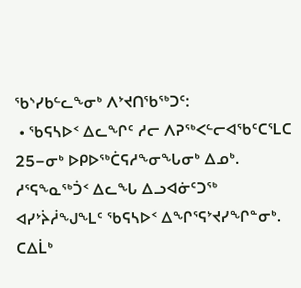ᖃᔅᓯᑲᓪᓚᖕᓂᒃ ᐱᔾᔪᑎᖃᖅᑐᑦ:
 • ᖃᕋᓴᐅᑉ ᐃᓚᖏᑦ ᓱᓕ ᐱᕈᖅᐸᓪᓕᐊᖃᑦᑕᕐᒪᑕ 25−ᓂᒃ ᐅᑭᐅᖅᑖᕋᓱᖕᓂᖓᓂᒃ ᐃᓄᒃ. ᓱᕐᕋᖕᓇᖅᑑᑉ ᐃᓚᖓ ᐃᓗᐊᓃᑦᑐᖅ ᐊᓯᔾᔩᓲᖑᖕᒪᑦ ᖃᕋᓴᐅᑉ ᐃᖏᕐᕋᔾᔪᓯᖏᓐᓂᒃ. ᑕᐃᒫᒃ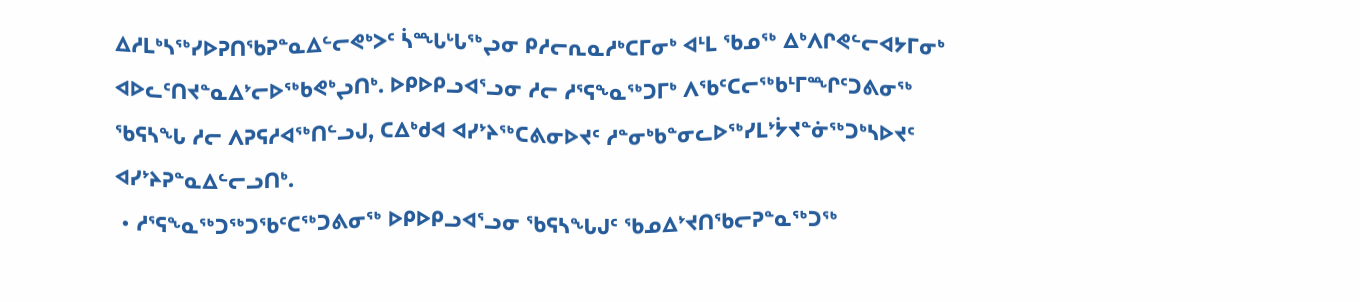ᐃᓱᒪᒃᓴᖅᓯᐅᕈᑎᖃᕈᓐᓇᐃᓪᓕᕙᒃᐳᑦ ᓵᙵᒡᒐᖅᖢᓂ ᑭᓱᓕᕆᓇᓱᒃᑕᒥᓂᒃ ᐊᒻᒪ ᖃᓄᖅ ᐃᒃᐱᒋᕙᓪᓕᐊᔭᒥᓂᒃ ᐊᐅᓚᑦᑎᔪᓐᓇᐃᔾᓕᐅᖅᑲᕙᒃᖢᑎᒃ. ᐅᑭᐅᑭᓗᐊᕐᓗᓂ ᓱᓕ ᓱᕐᕋᖕᓇᖅᑐᒥᒃ ᐱᖃᑦᑕᓕᖅᑲᒻᒥᙱᑦᑐᕕᓂᖅ ᖃᕋᓴᖓ ᓱᓕ ᐱᕈᕋᓱᐊᖅᑎᓪᓗᒍ, ᑕᐃᒃᑯᐊ ᐊᓯᔾᔨᖅᑕᕕᓂᐅᔪᑦ ᓱᓐᓂᒃᑲᓐᓂᓚᐅᖅᓯᒪᔾᔮᔪᓐᓃᖅᑐᒃᓴᐅᔪᑦ ᐊᓯᔾᔨᕈᓐᓇᐃᓪᓕᓗᑎᒃ.
 • ᓱᕐᕋᖕᓇᖅᑐᖅᑐᖃᑦᑕᖅᑐᕕᓂᖅ ᐅᑭᐅᑭᓗᐊᕐᓗᓂ ᖃᕋᓴᖓᒍᑦ ᖃᓄᐃᔾᔪᑎᖃᓕᕈᓐᓇᖅᑐᖅ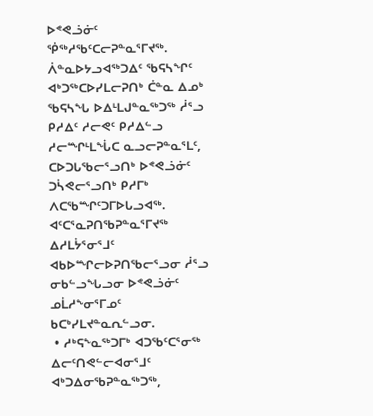ᐅᕝᕙᓘᓃᑦ ᖀᖅᓱᖃᑦᑕᓕᕈᓐᓇᕐᒥᔪᖅ. ᐲᓐᓇᐅᔭᓗᐊᖅᑐᐃᑦ ᖃᕋᓴᖏᑦ ᐊᒃᑐᖅᑕᐅᓯᒪᓕᕈᑎᒃ ᑖᓐᓇ ᐃᓄᒃ ᖃᕋᓴᖓ ᐅᐃᒻᒪᒍᓐᓇᖅᑐᖅ ᓲᕐᓗ ᑭᓱᐃᑦ ᓱᓕᕙᑦ ᑭᓱᐃᓪᓗ ᓱᓕᙱᒻᒪᖔᑕ ᓇᓗᓕᕈᓐᓇᕐᒪᑦ, ᑕᐅᑐᒐᖃᓕᕐᓗᑎᒃ ᐅᕝᕙᓘᓃᑦ ᑐᓵᕙᓕᕐᓗᑎᒃ ᑭᓱᒥᒃ ᐱᑕᖃᙱᑦᑐᒥᐅᒐᓗᐊᖅ. ᐊᑦᑕᕐᓇᕈᑎᖃᕈᓐᓇᕐᒥᔪᖅ ᐃᓱᒪᔮᕐᓂᕐᒧᑦ ᐊᑲᐅᙱᓕᐅᕈᑎᖃᓕᕐᓗᓂ ᓲᕐᓗ ᓂᑲᓪᓗᖓᓗᓂ ᐅᕝᕙᓘᓃᑦ ᓄᒫᓱᖕᓂᕐᒥᓄᑦ ᑲᑕᒃᓯᒪᔪᓐᓇᕆᓪᓗᓂ.
 • ᓱᒃᕋᖕᓇᖅᑐᒥᒃ ᐊᑐᖃᑦᑕᕐᓂᖅ ᐃᓕᑦᑎᕙᓪᓕᐊᓂᕐᒧᑦ ᐊᒃᑐᐃᓂᖃᕈᓐᓇᖅᑐᖅ,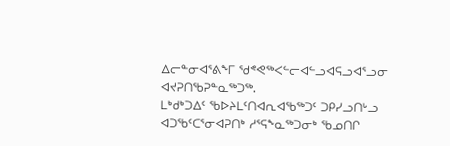ᐃᓕᓐᓂᐊᕐᕕᖕᒥ ᖁᕝᕙᖅᐸᓪᓕᐊᓪᓗᐊᕋᓗᐊᕐᓗᓂ ᐊᔪᕈᑎᖃᕈᓐᓇᖅᑐᖅ.
ᒪᒃᑯᒃᑐᐃᑦ ᖃᐅᔨᒪᑦᑎᐊᕆᐊᖃᖅᑐᑦ ᑐᑭᓯᓗᑎᒡᓗ ᐊᑐᖃᑦᑕᕐᓂᐊᕈᑎᒃ ᓱᕐᕋᖕᓇᖅᑐᓂᒃ ᖃᓄᑎᒋ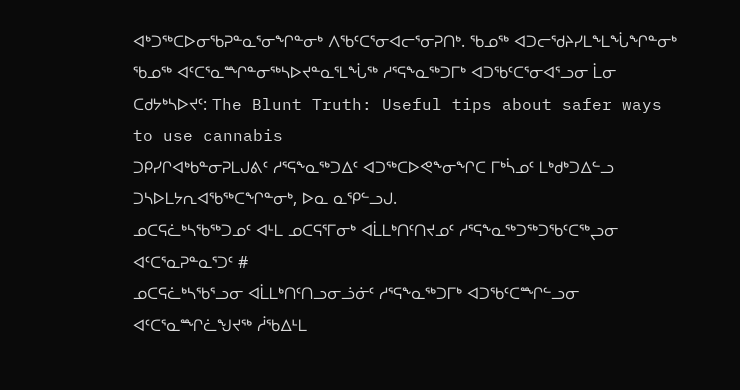ᐊᒃᑐᖅᑕᐅᓂᖃᕈᓐᓇᕐᓂᖏᓐᓂᒃ ᐱᖃᑦᑕᕐᓂᐊᓕᕐᓂᕈᑎᒃ. ᖃᓄᖅ ᐊᑐᓕᖁᔨᓯᒪᖕᒪᖔᖏᓐᓂᒃ ᖃᓄᖅ ᐊᑦᑕᕐᓇᙱᓐᓂᖅᓴᐅᔪᓐᓇᕐᒪᖔᖅ ᓱᕐᕋᖕᓇᖅᑐᒥᒃ ᐊᑐᖃᑦᑕᕐᓂᐊᕐᓗᓂ ᒫᓂ ᑕᑯᔭᒃᓴᐅᔪᑦ: The Blunt Truth: Useful tips about safer ways to use cannabis
ᑐᑭᓯᒋᐊᒃᑲᓐᓂᕈᒪᒍᕕᑦ ᓱᕐᕋᖕᓇᖅᑐᐃᑦ ᐊᑐᖅᑕᐅᕙᖕᓂᖏᑕ ᒥᒃᓵᓄᑦ ᒪᒃᑯᒃᑐᐃᓪᓗ ᑐᓴᐅᒪᔭᕆᐊᖃᖅᑕᖏᓐᓂᒃ, ᐅᓇ ᓇᕿᓪᓗᒍ.
ᓄᑕᕋᓛᒃᓴᖃᖅᑐᓄᑦ ᐊᒻᒪ ᓄᑕᕋᕐᒥᓂᒃ ᐊᒫᒪᒃᑎᑦᑎᔪᓄᑦ ᓱᕐᕋᖕᓇᖅᑐᖅᑐᖃᑦᑕᖅᖢᓂ ᐊᑦᑕᕐᓇᕈᓐᓇᕐᑐᑦ #
ᓄᑕᕋᓛᒃᓴᖃᕐᓗᓂ ᐊᒫᒪᒃᑎᑦᑎᓗᓂᓘᓃᑦ ᓱᕐᕋᖕᓇᖅᑐᒥᒃ ᐊᑐᖃᑦᑕᙱᓪᓗᓂ ᐊᑦᑕᕐᓇᙱᓛᖑᔪᖅ ᓲᖃᐃᒻᒪ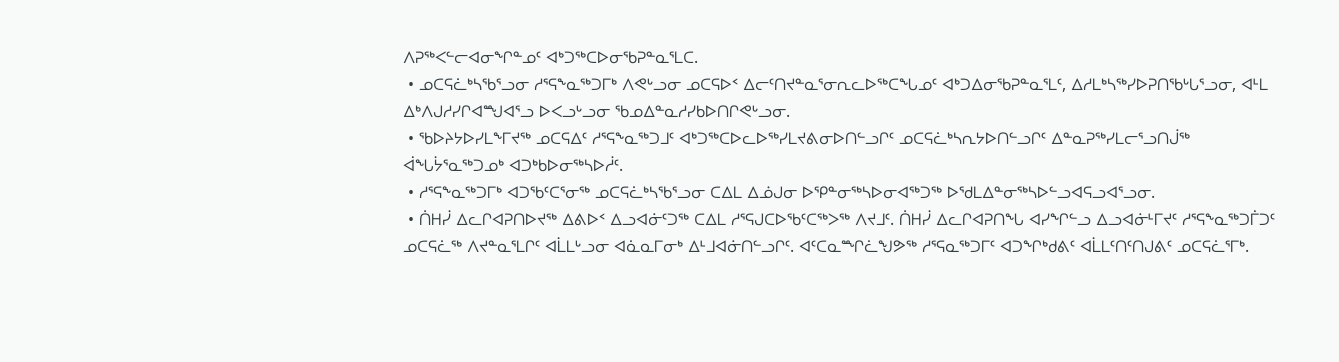ᐱᕈᖅᐸᓪᓕᐊᓂᖏᓐᓄᑦ ᐊᒃᑐᖅᑕᐅᓂᖃᕈᓐᓇᕐᒪᑕ.
 • ᓄᑕᕋᓛᒃᓴᖃᕐᓗᓂ ᓱᕐᕋᖕᓇᖅᑐᒥᒃ ᐱᕙᒡᓗᓂ ᓄᑕᕋᐅᑉ ᐃᓕᑦᑎᔪᓐᓇᕐᓂᕆᓚᐅᖅᑕᖓᓄᑦ ᐊᒃᑐᐃᓂᖃᕈᓐᓇᕐᒪᑦ, ᐃᓱᒪᒃᓴᖅᓯᐅᕈᑎᖃᒡᒐᕐᓗᓂ, ᐊᒻᒪ ᐃᒃᐱᒍᓱᓯᒋᐊᙳᐊᕐᓗ ᐅᐸᓗᒡᓗᓂ ᖃᓄᐃᓐᓇᓱᓯᑲᐅᑎᒋᕙᒡᓗᓂ.
 • ᖃᐅᔨᔭᐅᓯᒪᖕᒥᔪᖅ ᓄᑕᕋᐃᑦ ᓱᕐᕋᖕᓇᖅᑐᒧᑦ ᐊᒃᑐᖅᑕᐅᓚᐅᖅᓯᒪᔪᕕᓂᐅᑎᓪᓗᒋᑦ ᓄᑕᕋᓛᒃᓴᕆᔭᐅᑎᓪᓗᒋᑦ ᐃᓐᓇᕈᖅᓯᒪᓕᕐᓗᑎᒎᖅ ᐋᖓᔮᕐᓇᖅᑐᓄᒃ ᐊᑐᒃᑲᐅᓂᖅᓴᐅᓲᑦ.
 • ᓱᕐᕋᖕᓇᖅᑐᒥᒃ ᐊᑐᖃᑦᑕᕐᓂᖅ ᓄᑕᕋᓛᒃᓴᖃᕐᓗᓂ ᑕᐃᒪ ᐃᓅᒍᓂ ᐅᕿᓐᓂᖅᓴᐅᓂᐊᖅᑐᖅ ᐅᖁᒪᐃᓐᓂᖅᓴᐅᓪᓗᐊᕋᓗᐊᕐᓗᓂ.
 • ᑏᕼᓰ ᐃᓚᒋᐊᕈᑎᐅᔪᖅ ᐃᕕᐅᑉ ᐃᓗᐊᓃᑦᑐᖅ ᑕᐃᒪ ᓱᕐᕋᒍᑕᐅᖃᑦᑕᖅᐳᖅ ᐱᔪᒧᑦ. ᑏᕼᓰ ᐃᓚᒋᐊᕈᑎᖓ ᐊᓯᖏᓪᓗ ᐃᓗᐊᓃᒻᒥᔪᑦ ᓱᕐᕋᖕᓇᖅᑐᒦᑐᑦ ᓄᑕᕋᓛᖅ ᐱᔪᓐᓇᕐᒪᒋᑦ ᐊᒫᒪᒡᓗᓂ ᐊᓈᓇᒥᓂᒃ ᐃᒻᒧᐊᓃᑎᓪᓗᒋᑦ. ᐊᑦᑕᓇᙱᓛᖑᕗᖅ ᓱᕐᕋᓇᖅᑐᒥᑦ ᐊᑐᖏᒃᑯᕕᑦ ᐊᒫᒪᑦᑎᑦᑎᒍᕕᑦ ᓄᑕᕋᓛᕐᒥᒃ.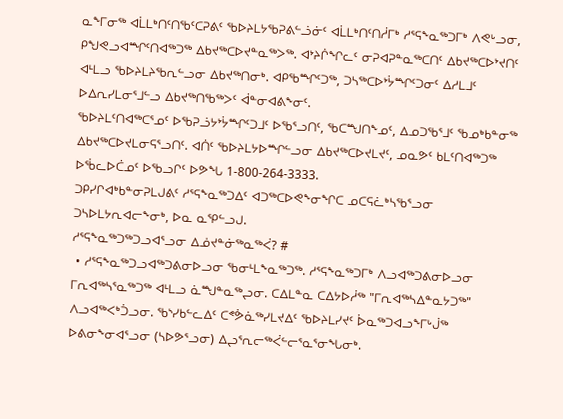ᓇᖕᒥᓂᖅ ᐊᒫᒪᒃᑎᑦᑎᖃᑦᑕᕈᕕᑦ ᖃᐅᔨᒪᔭᖃᕈᕕᓪᓘᓃᑦ ᐊᒫᒪᒃᑎᑦᑎᓲᒥᒃ ᓱᕐᕋᖕᓇᖅᑐᒥᒃ ᐱᕙᒡᓗᓂ, ᑭᖑᕙᓗᐊᙱᑦᑎᐊᖅᑐᖅ ᐃᑲᔪᖅᑕᐅᔪᓐᓇᖅᐳᖅ. ᐊᔾᔨᒌᖏᓚᑦ ᓂᕈᐊᕈᓐᓇᖅᑕᑎᑦ ᐃᑲᔪᖅᑕᐅᔾᔪᑎᑦ ᐊᒻᒪᓗ ᖃᐅᔨᒪᔨᖃᕆᓪᓗᓂ ᐃᑲᔪᖅᑎᓂᒃ. ᐊᑭᖃᙱᑦᑐᖅ, ᑐᓴᖅᑕᐅᔾᔮᙱᑦᑐᓂᑦ ᐃᓱᒪᒧᑦ ᐅᐃᕆᓯᒪᓂᕐᒧᓪᓗ ᐃᑲᔪᖅᑎᖃᖅᐳᑦ ᐋᓐᓂᐊᕕᖕᓂᑦ.
ᖃᐅᔨᒪᑦᑎᐊᖅᑕᕐᓄᑦ ᐅᖃᕈᓘᔭᔾᔮᙱᑦᑐᒧᑦ ᐅᖃᕐᓗᑎᑦ, ᖃᑕᙳᑎᖕᓄᑦ, ᐃᓄᑐᖃᕐᒧᑦ ᖃᓄᒃᑲᓐᓂᖅ ᐃᑲᔪᖅᑕᐅᔪᒪᓂᕋᕐᓗᑎᑦ. ᐊᑏᑦ ᖃᐅᔨᒪᔭᐅᙱᓪᓗᓂ ᐃᑲᔪᖅᑕᐅᔪᒪᔪᑦ, ᓄᓇᕗᑦ ᑲᒪᑦᑎᐊᖅᑐᖅ ᐅᖄᓚᐅᑖᓄᑦ ᐅᖃᓗᒋᑦ ᐅᕗᖓ 1-800-264-3333.
ᑐᑭᓯᒋᐊᒃᑲᓐᓂᕈᒪᒍᕕᑦ ᓱᕐᕋᖕᓇᖅᑐᐃᑦ ᐊᑐᖅᑕᐅᕙᖕᓂᖏᑕ ᓄᑕᕋᓛᒃᓴᖃᕐᓗᓂ ᑐᓴᐅᒪᔭᕆᐊᓕᖕᓂᒃ, ᐅᓇ ᓇᕿᓪᓗᒍ.
ᓱᕐᕋᖕᓇᖅᑐᖅᑐᓗᐊᕐᓗᓂ ᐃᓅᔪᓐᓃᖅᓇᖅᐹ? #
 • ᓱᕐᕋᖕᓇᖅᑐᓗᐊᖅᑐᕕᓂᐅᓗᓂ ᖃᓂᒻᒪᖕᓇᖅᑐᖅ. ᓱᕐᕋᖕᓇᖅᑐᒥᒃ ᐱᓗᐊᖅᑐᕕᓂᐅᓗᓂ ᒥᕆᐊᖅᓴᕐᓇᖅᑐᖅ ᐊᒻᒪᓗ ᓈᙳᓐᓇᖅᖢᓂ. ᑕᐃᒪᓐᓇ ᑕᐃᔭᐅᓲᖅ "ᒥᕆᐊᖅᓴᐃᓐᓇᔭᑐᖅ" ᐱᓗᐊᖅᐸᒃᑑᓗᓂ. ᖃᔅᓯᑲᓪᓚᐃᑦ ᑕᕝᕘᓈᖅᓯᒪᔪᐃᑦ ᖃᐅᔨᒪᓯᔪᑦ ᐆᓇᖅᑐᐊᓗᖕᒥᒡᒎᖅ ᐅᕕᓂᖕᓂᐊᕐᓗᓂ (ᓴᐅᕗᕐᓗᓂ) ᐃᖢᕐᕆᓕᖅᐹᓪᓕᕐᓇᕐᓂᖓᓂᒃ.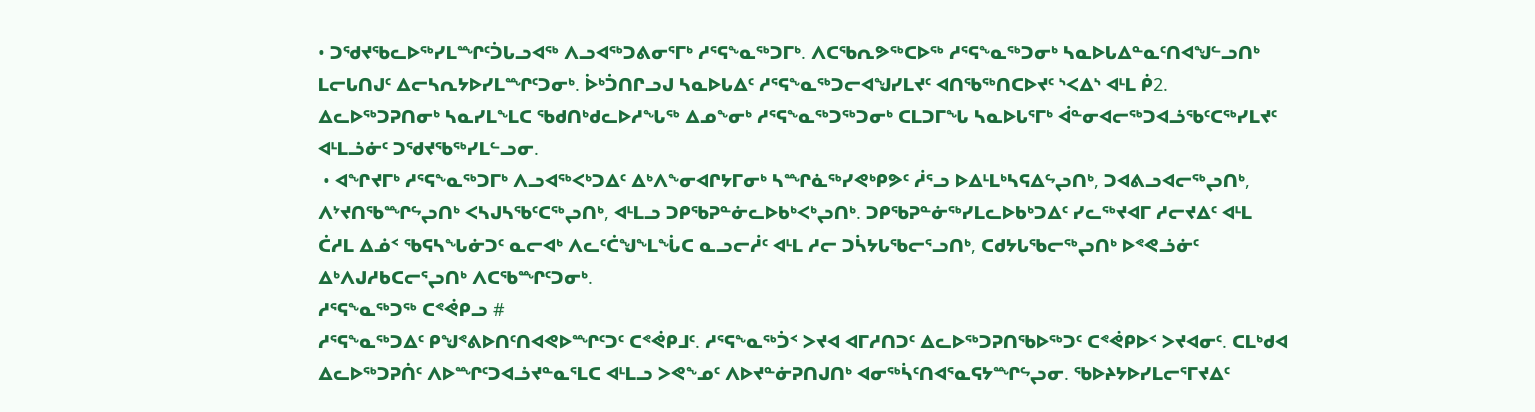• ᑐᖁᔪᖃᓚᐅᖅᓯᒪᙱᑦᑑᒐᓗᐊᖅ ᐱᓗᐊᖅᑐᕕᓂᕐᒥᒃ ᓱᕐᕋᖕᓇᖅᑐᒥᒃ. ᐱᑕᖃᕆᕗᖅᑕᐅᖅ ᓱᕐᕋᖕᓇᖅᑐᓂᒃ ᓴᓇᐅᒐᐃᓐᓇᑦᑎᐊᖑᓪᓗᑎᒃ ᒪᓕᒐᑎᒍᑦ ᐃᓕᓴᕆᔭᐅᓯᒪᙱᑦᑐᓂᒃ. ᐆᒃᑑᑎᒋᓗᒍ ᓴᓇᐅᒐᐃᑦ ᓱᕐᕋᖕᓇᖅᑐᓕᐊᖑᓯᒪᔪᑦ ᐊᑎᖃᖅᑎᑕᐅᔪᑦ ᔅᐸᐃᔅ ᐊᒻᒪ ᑮ2. ᐃᓚᐅᖅᑐᕈᑎᓂᒃ ᓴᓇᓯᒪᖕᒪᑕ ᖃᑯᑎᒃᑯᓚᐅᓱᖓᖅ ᐃᓄᖕᓂᒃ ᓱᕐᕋᖕᓇᖅᑐᖅᑐᓂᒃ ᑕᒪᑐᒥᖓ ᓴᓇᐅᒐᕐᒥᒃ ᐋᓐᓂᐊᓕᖅᑐᐊᓘᖃᑦᑕᖅᓯᒪᔪᑦ ᐊᒻᒪᓘᓃᑦ ᑐᖁᔪᖃᖅᓯᒪᓪᓗᓂ.
 • ᐊᖏᔪᒥᒃ ᓱᕐᕋᖕᓇᖅᑐᒥᒃ ᐱᓗᐊᖅᐸᒃᑐᐃᑦ ᐃᒃᐱᖕᓂᐊᒋᔭᒥᓂᒃ ᓴᙱᓈᖅᓯᕙᒃᑭᕗᑦ ᓲᕐᓗ ᐅᐃᒻᒪᒃᓴᕋᐃᖦᖢᑎᒃ, ᑐᐊᕕᓗᐊᓕᖅᖢᑎᒃ, ᐱᔾᔪᑎᖃᙱᖦᖢᑎᒃ ᐸᓴᒍᓴᖃᑦᑕᖅᖢᑎᒃ, ᐊᒻᒪᓗ ᑐᑭᖃᕈᓐᓃᓚᐅᑲᒃᐸᒃᖢᑎᒃ. ᑐᑭᖃᕈᓐᓃᖅᓯᒪᓚᐅᑲᒃᑐᐃᑦ ᓯᓚᖅᔪᐊᒥ ᓱᓕᔪᐃᑦ ᐊᒻᒪ ᑖᓱᒪ ᐃᓅᑉ ᖃᕋᓴᖓᓃᑐᑦ ᓇᓕᐊᒃ ᐱᓚᑦᑖᖑᖕᒪᖔᑕ ᓇᓗᓕᓲᑦ ᐊᒻᒪ ᓱᓕ ᑐᓵᔭᒐᖃᓕᕐᓗᑎᒃ, ᑕᑯᔭᒐᖃᓕᖅᖢᑎᒃ ᐅᕝᕙᓘᓃᑦ ᐃᒃᐱᒍᓱᑲᑕᓕᕐᖢᑎᒃ ᐱᑕᖃᙱᑦᑐᓂᒃ.
ᓱᕐᕋᖕᓇᖅᑐᖅ ᑕᕝᕚᑭᓗ #
ᓱᕐᕋᖕᓇᖅᑐᐃᑦ ᑭᖑᕝᕕᐅᑎᑦᑎᐊᕙᐅᙱᑦᑐᑦ ᑕᕝᕚᑭᒧᑦ. ᓱᕐᕋᖕᓇᖅᑑᑉ ᐳᔪᐊ ᐊᒥᓱᑎᑐᑦ ᐃᓚᐅᖅᑐᕈᑎᖃᐅᖅᑐᑦ ᑕᕝᕚᑭᐅᑉ ᐳᔪᐊᓂᑦ. ᑕᒪᒃᑯᐊ ᐃᓚᐅᖅᑐᕈᑏᑦ ᐱᐅᙱᑦᑐᐊᓘᔪᓐᓇᕐᒪᑕ ᐊᒻᒪᓗ ᐳᕙᖕᓄᑦ ᐱᐅᔪᓐᓃᕈᑎᒍᑎᒃ ᐊᓂᖅᓵᑦᑎᐊᕐᓇᕋᔭᙱᖦᖢᓂ. ᖃᐅᔨᔭᐅᓯᒪᓕᕐᒥᔪᐃᑦ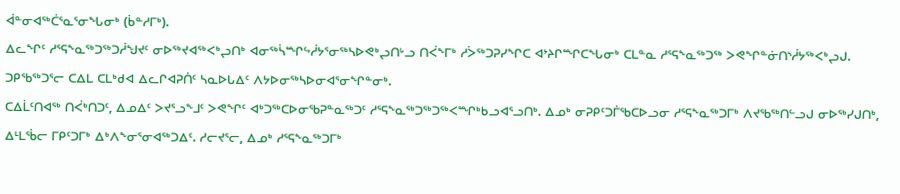ᐋᓐᓂᐊᖅᑖᕐᓇᕐᓂᖓᓂᒃ (ᑳᓐᓱᒥᒃ).
ᐃᓚᖏᑦ ᓱᕐᕋᖕᓇᖅᑐᖅᑐᓲᖑᔪᑦ ᓂᐅᖅᔪᐊᖅᐸᒃᖢᑎᒃ ᐊᓂᖅᓵᙱᖦᓲᔭᕐᓂᖅᓴᐅᕙᒃᖢᑎᒡᓗ ᑎᐹᖕᒥᒃ ᓱᐴᖅᑐᕈᓯᖏᑕ ᐊᔾᔨᒋᙱᑕᖓᓂᒃ ᑕᒪᓐᓇ ᓱᕐᕋᖕᓇᖅᑐᖅ ᐳᕙᖏᓐᓃᑎᔅᓲᔭᖅᐸᒃᖢᒍ. ᑐᑭᖃᖅᑐᕐᓕ ᑕᐃᒪ ᑕᒪᒃᑯᐊ ᐃᓚᒋᐊᕈᑏᑦ ᓴᓇᐅᒐᐃᑦ ᐱᔭᐅᓂᖅᓴᐅᓂᐊᕐᓂᖏᓐᓂᒃ.
ᑕᐃᒫᑦᑎᐊᖅ ᑎᐹᒃᑎᑐᑦ, ᐃᓄᐃᑦ ᐳᔪᕐᓗᖕᒧᑦ ᐳᕙᖏᑦ ᐊᒃᑐᖅᑕᐅᓂᖃᕈᓐᓇᖅᑐᑦ ᓱᕐᕋᖕᓇᖅᑐᖅᑐᖅᐸᙱᒃᑲᓗᐊᕐᓗᑎᒃ. ᐃᓄᒃ ᓂᕈᑭᑦᑐᒦᖃᑕᐅᓗᓂ ᓱᕐᕋᖕᓇᖅᑐᒥᒃ ᐱᔪᖃᖅᑎᓪᓗᒍ ᓂᐅᖅᓯᒍᑎᒃ, ᐃᒻᒪᖄᓕ ᒥᑭᑦᑐᒥᒃ ᐃᒃᐱᖕᓂᕐᓂᐊᖅᑐᐃᑦ. ᓱᓕᔪᕐᓕ, ᐃᓄᒃ ᓱᕐᕋᖕᓇᖅᑐᒥᒃ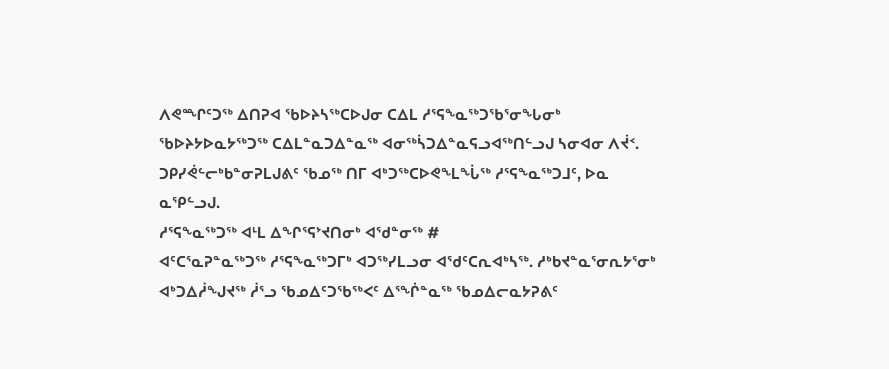ᐱᕙᙱᑦᑐᖅ ᐃᑎᕈᐊ ᖃᐅᔨᓴᖅᑕᐅᒍᓂ ᑕᐃᒪ ᓱᕐᕋᖕᓇᖅᑐᖃᕐᓂᖓᓂᒃ ᖃᐅᔨᔭᐅᓇᔭᖅᑐᖅ ᑕᐃᒪᓐᓇᑐᐃᓐᓇᖅ ᐊᓂᖅᓵᑐᐃᓐᓇᕋᓗᐊᖅᑎᓪᓗᒍ ᓴᓂᐊᓂ ᐱᔫᑉ.
ᑐᑭᓯᕚᓪᓕᒃᑲᓐᓂᕈᒪᒍᕕᑦ ᖃᓄᖅ ᑎᒥ ᐊᒃᑐᖅᑕᐅᕙᖕᒪᖔᖅ ᓱᕐᕋᖕᓇᖅᑐᒧᑦ, ᐅᓇ ᓇᕿᓪᓗᒍ.
ᓱᕐᕋᖕᓇᖅᑐᖅ ᐊᒻᒪ ᐃᖏᕐᕋᔾᔪᑎᓂᒃ ᐊᖁᓐᓂᖅ #
ᐊᑦᑕᕐᓇᕈᓐᓇᖅᑐᖅ ᓱᕐᕋᖕᓇᖅᑐᒥᒃ ᐊᑐᖅᓯᒪᓗᓂ ᐊᖁᑦᑕᕆᐊᒃᓴᖅ. ᓱᒃᑲᔪᓐᓇᕐᓂᕆᔭᕐᓂᒃ ᐊᒃᑐᐃᓲᖑᔪᖅ ᓲᕐᓗ ᖃᓄᐃᑦᑐᖃᖅᐸᑦ ᐃᕐᖐᓐᓇᖅ ᖃᓄᐃᓕᓇᔭᕈᕕᑦ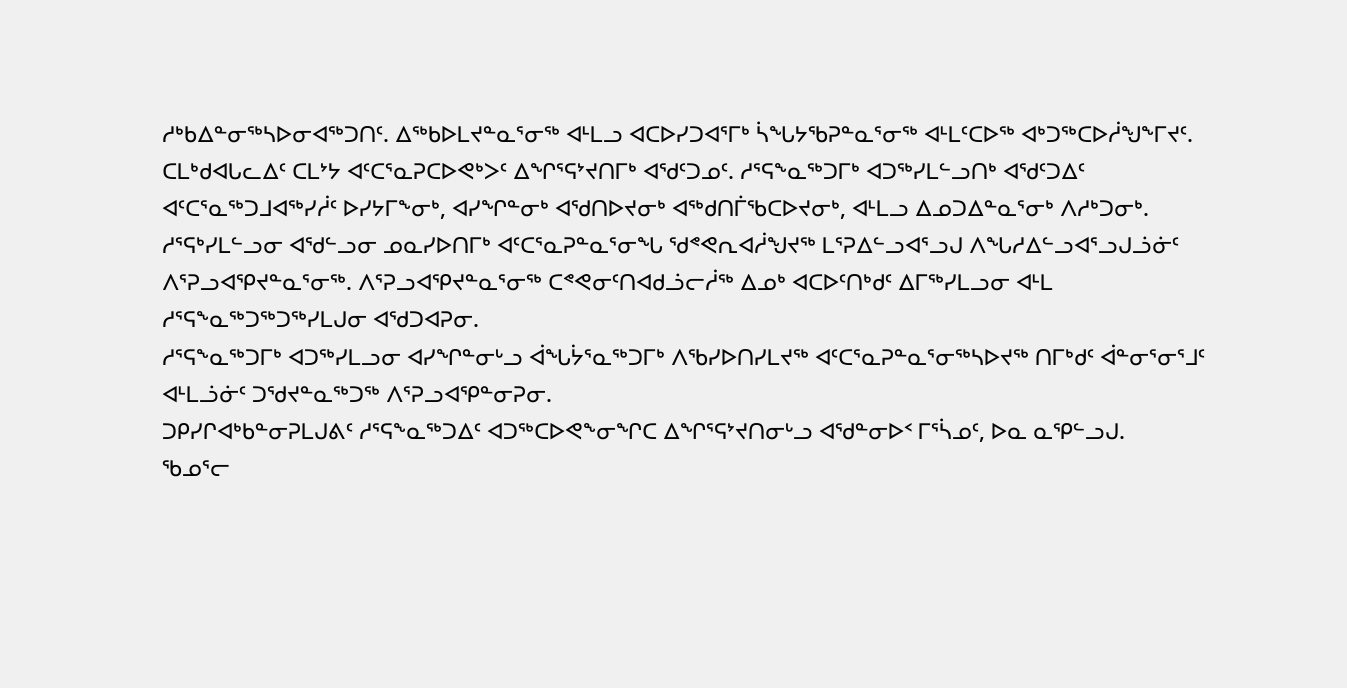ᓱᒃᑲᐃᓐᓂᖅᓴᐅᓂᐊᖅᑐᑎᑦ. ᐃᖅᑲᐅᒪᔪᓐᓇᕐᓂᖅ ᐊᒻᒪᓗ ᐊᑕᐅᓯᑐᐊᕐᒥᒃ ᓵᖓᔭᖃᕈᓐᓇᕐᓂᖅ ᐊᒻᒪᑦᑕᐅᖅ ᐊᒃᑐᖅᑕᐅᓲᖑᖕᒥᔪᑦ. ᑕᒪᒃᑯᐊᒐᓚᐃᑦ ᑕᒪᔾᔭ ᐊᑦᑕᕐᓇᕈᑕᐅᕙᒃᐳᑦ ᐃᖏᕐᕋᔾᔪᑎᒥᒃ ᐊᖁᑦᑐᓄᑦ. ᓱᕐᕋᖕᓇᖅᑐᒥᒃ ᐊᑐᖅᓯᒪᓪᓗᑎᒃ ᐊᖁᑦᑐᐃᑦ ᐊᑦᑕᕐᓇᖅᑐᒧᐊᖅᓯᓲᑦ ᐅᓯᔭᒥᖕᓂᒃ, ᐊᓯᖏᓐᓂᒃ ᐊᖁᑎᐅᔪᓂᒃ ᐊᖅᑯᑎᒦᖃᑕᐅᔪᓂᒃ, ᐊᒻᒪᓗ ᐃᓄᑐᐃᓐᓇᕐᓂᒃ ᐱᓱᒃᑐᓂᒃ.
ᓱᕐᕋᒃᓯᒪᓪᓗᓂ ᐊᖁᓪᓗᓂ ᓄᓇᓯᐅᑎᒥᒃ ᐊᑦᑕᕐᓇᕈᓐᓇᕐᓂᖓ ᖁᕝᕙᕆᐊᓲᖑᔪᖅ ᒪᕐᕈᐃᓪᓗᐊᕐᓗᒍ ᐱᖓᓱᐃᓪᓗᐊᕐᓗᒍᓘᓃᑦ ᐱᕐᕈᓗᐊᕿᔪᓐᓇᕐᓂᖅ. ᐱᕐᕈᓗᐊᕿᔪᓐᓇᕐᓂᖅ ᑕᕝᕙᓂᑦᑎᐊᑯᓘᓕᓲᖅ ᐃᓄᒃ ᐊᑕᐅᑦᑎᒃᑯᑦ ᐃᒥᖅᓯᒪᓗᓂ ᐊᒻᒪ ᓱᕐᕋᖕᓇᖅᑐᖅᑐᖅᓯᒪᒍᓂ ᐊᖁᑐᐊᕈᓂ.
ᓱᕐᕋᖕᓇᖅᑐᒥᒃ ᐊᑐᖅᓯᒪᓗᓂ ᐊᓯᖏᓐᓂᒡᓗ ᐋᖓᔮᕐᓇᖅᑐᒥᒃ ᐱᖃᓯᐅᑎᓯᒪᔪᖅ ᐊᑦᑕᕐᓇᕈᓐᓇᕐᓂᖅᓴᐅᔪᖅ ᑎᒥᒃᑯᑦ ᐋᓐᓂᕐᓂᕐᒧᑦ ᐊᒻᒪᓘᓃᑦ ᑐᖁᔪᓐᓇᖅᑐᖅ ᐱᕐᕈᓗᐊᕿᓐᓂᕈᓂ.
ᑐᑭᓯᒋᐊᒃᑲᓐᓂᕈᒪᒍᕕᑦ ᓱᕐᕋᖕᓇᖅᑐᐃᑦ ᐊᑐᖅᑕᐅᕙᖕᓂᖏᑕ ᐃᖏᕐᕋᔾᔪᑎᓂᒡᓗ ᐊᖁᓐᓂᐅᑉ ᒥᕐᓵᓄᑦ, ᐅᓇ ᓇᕿᓪᓗᒍ.
ᖃᓄᕐᓕ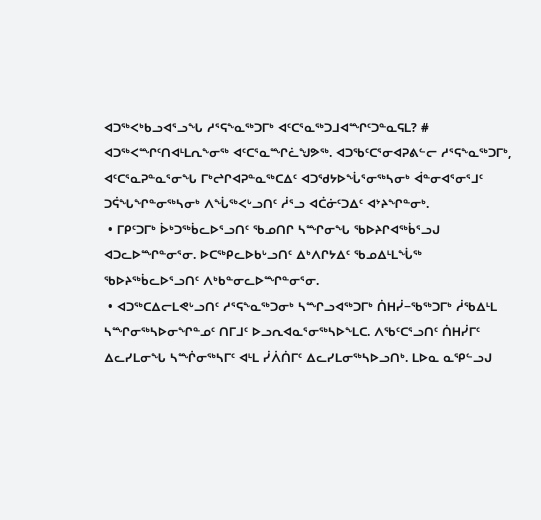ᐊᑐᖅᐸᒃᑲᓗᐊᕐᓗᖓ ᓱᕐᕋᖕᓇᖅᑐᒥᒃ ᐊᑦᑕᕐᓇᖅᑐᒧᐊᙱᑦᑐᓐᓇᕋᒪ? #
ᐊᑐᖅᐸᙱᑦᑎᐊᒻᒪᕆᖕᓂᖅ ᐊᑦᑕᕐᓇᙱᓛᖑᕗᖅ. ᐊᑐᖃᑦᑕᕐᓂᐊᕈᕕᓪᓕ ᓱᕐᕋᖕᓇᖅᑐᒥᒃ, ᐊᑦᑕᕐᓇᕈᓐᓇᕐᓂᖓ ᒥᒃᖠᒋᐊᕈᓐᓇᖅᑕᐃᑦ ᐊᑐᖁᔭᐅᖔᕐᓂᖅᓴᓂᒃ ᐋᓐᓂᐊᕐᓂᕐᒧᑦ ᑐᕌᖓᖏᓐᓂᖅᓴᓂᒃ ᐱᖔᖅᐸᒡᓗᑎᑦ ᓲᕐᓗ ᐊᑖᓃᑦᑐᐃᑦ ᐊᔾᔨᖏᓐᓂᒃ.
 • ᒥᑭᑦᑐᒥᒃ ᐆᒃᑐᖅᑳᓚᐅᕐᓗᑎᑦ ᖃᓄᑎᒋ ᓴᙱᓂᖓ ᖃᐅᔨᒋᐊᖅᑳᕐᓗᒍ ᐊᑐᓚᐅᙱᓐᓂᕐᓂ. ᐅᑕᖅᑭᓚᐅᑲᒡᓗᑎᑦ ᐃᒃᐱᒋᔭᐃᑦ ᖃᓄᐃᒻᒪᖔᖅ ᖃᐅᔨᖅᑳᓚᐅᕐᓗᑎᑦ ᐱᒃᑲᓐᓂᓚᐅᙱᓐᓂᕐᓂ.
 • ᐊᑐᖅᑕᐃᓕᒪᕙᒡᓗᑎᑦ ᓱᕐᕋᖕᓇᖅᑐᓂᒃ ᓴᙱᓗᐊᖅᑐᒥᒃ ᑏᕼᓰ−ᖃᖅᑐᒥᒃ ᓲᖃᐃᒻᒪ ᓴᙱᓂᖅᓴᐅᓂᖏᓐᓄᑦ ᑎᒥᒧᑦ ᐅᓗᕆᐊᓇᕐᓂᖅᓴᐅᖕᒪᑕ. ᐱᖃᑦᑕᕐᓗᑎᑦ ᑏᕼᓰᒥᑦ ᐃᓚᓯᒪᓂᖓ ᓴᙲᓂᖅᓴᒥᑦ ᐊᒻᒪ ᓰᐲᑏᒥᑦ ᐃᓚᓯᒪᓂᖅᓴᐅᓗᑎᒃ. ᒪᐅᓇ ᓇᕿᓪᓗᒍ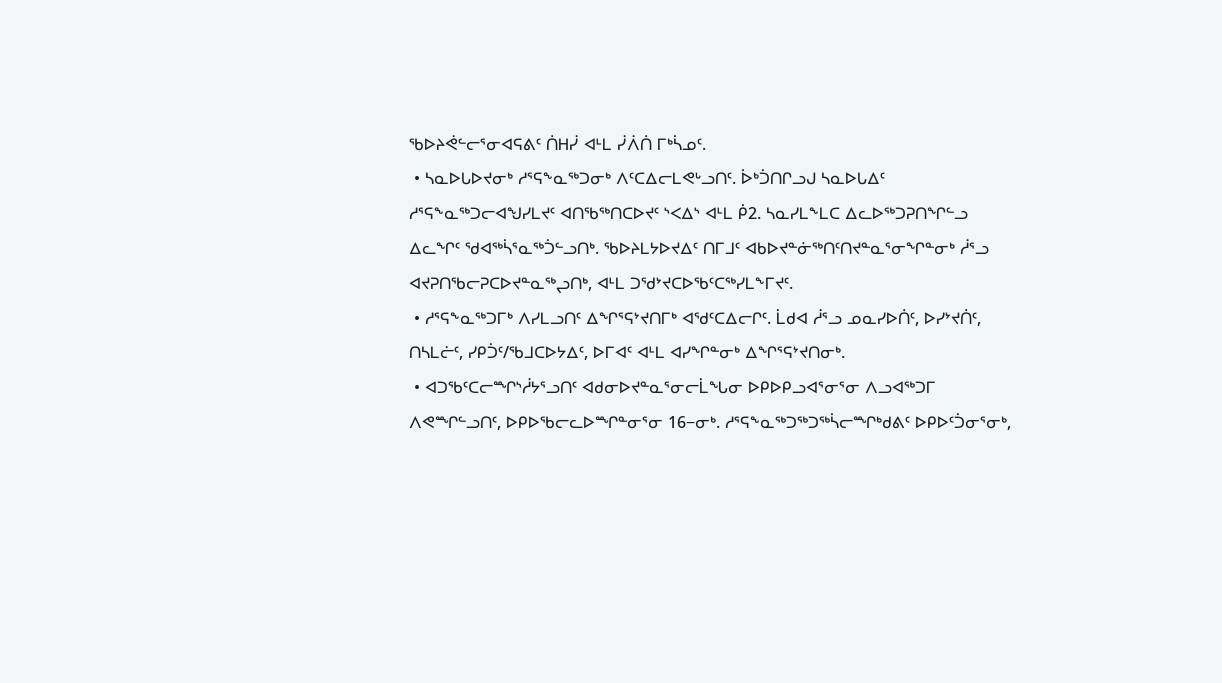ᖃᐅᔨᕚᓪᓕᕐᓂᐊᕋᕕᑦ ᑏᕼᓰ ᐊᒻᒪ ᓰᐲᑏ ᒥᒃᓵᓄᑦ.
 • ᓴᓇᐅᒐᐅᔪᓂᒃ ᓱᕐᕋᖕᓇᖅᑐᓂᒃ ᐱᑦᑕᐃᓕᒪᕙᒡᓗᑎᑦ. ᐆᒃᑑᑎᒋᓗᒍ ᓴᓇᐅᒐᐃᑦ ᓱᕐᕋᖕᓇᖅᑐᓕᐊᖑᓯᒪᔪᑦ ᐊᑎᖃᖅᑎᑕᐅᔪᑦ ᔅᐸᐃᔅ ᐊᒻᒪ ᑮ2. ᓴᓇᓯᒪᖕᒪᑕ ᐃᓚᐅᖅᑐᕈᑎᖏᓪᓗ ᐃᓚᖏᑦ ᖁᐊᖅᓵᕐᓇᖅᑑᓪᓗᑎᒃ. ᖃᐅᔨᒪᔭᐅᔪᐃᑦ ᑎᒥᒧᑦ ᐊᑲᐅᔪᓐᓃᖅᑎᑦᑎᔪᓐᓇᕐᓂᖏᓐᓂᒃ ᓲᕐᓗ ᐊᔪᕈᑎᖃᓕᕈᑕᐅᔪᓐᓇᖅᖢᑎᒃ, ᐊᒻᒪ ᑐᖁᔾᔪᑕᐅᖃᑦᑕᖅᓯᒪᖕᒥᔪᑦ.
 • ᓱᕐᕋᖕᓇᖅᑐᒥᒃ ᐱᓯᒪᓗᑎᑦ ᐃᖏᕐᕋᔾᔪᑎᒥᒃ ᐊᖁᑦᑕᐃᓕᒋᑦ. ᒫᑯᐊ ᓲᕐᓗ ᓄᓇᓯᐅᑏᑦ, ᐅᓯᔾᔪᑏᑦ, ᑎᓴᒪᓖᑦ, ᓯᑭᑑᑦ/ᖃᒧᑕᐅᔭᐃᑦ, ᐅᒥᐊᑦ ᐊᒻᒪ ᐊᓯᖏᓐᓂᒃ ᐃᖏᕐᕋᔾᔪᑎᓂᒃ.
 • ᐊᑐᖃᑦᑕᓕᙱᔅᓲᔭᕐᓗᑎᑦ ᐊᑯᓂᐅᔪᓐᓇᕐᓂᓕᒫᖓᓂ ᐅᑭᐅᑭᓗᐊᕐᓂᕐᓂ ᐱᓗᐊᖅᑐᒥ ᐱᕙᙱᓪᓗᑎᑦ, ᐅᑭᐅᖃᓕᓚᐅᙱᓐᓂᕐᓂ 16−ᓂᒃ. ᓱᕐᕋᖕᓇᖅᑐᖅᑐᖅᓵᓕᙱᒃᑯᕕᑦ ᐅᑭᐅᑦᑑᓂᕐᓂᒃ,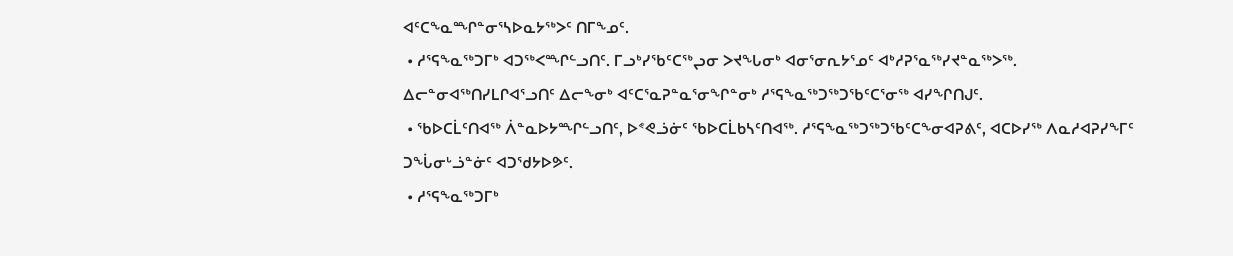ᐊᑦᑕᖕᓇᙱᓐᓂᕐᓴᐅᓇᔭᖅᐳᑦ ᑎᒥᖕᓄᑦ.
 • ᓱᕐᕋᖕᓇᖅᑐᒥᒃ ᐊᑐᖅᐸᙱᓪᓗᑎᑦ. ᒥᓗᒃᓯᖃᑦᑕᖅᖢᓂ ᐳᔪᖓᓂᒃ ᐊᓂᕐᓂᕆᔭᕐᓄᑦ ᐊᒃᓱᕈᕐᓇᖅᓯᔪᓐᓇᖅᐳᖅ. ᐃᓕᓐᓂᐊᖅᑎᓯᒪᒋᐊᕐᓗᑎᑦ ᐃᓕᖕᓂᒃ ᐊᑦᑕᕐᓇᕈᓐᓇᕐᓂᖏᓐᓂᒃ ᓱᕐᕋᖕᓇᖅᑐᖅᑐᖃᑦᑕᕐᓂᖅ ᐊᓯᖏᑎᒍᑦ.
 • ᖃᐅᑕᒫᑦᑎᐊᖅ ᐲᓐᓇᐅᔭᙱᓪᓗᑎᑦ, ᐅᕝᕙᓘᓃᑦ ᖃᐅᑕᒫᑲᓴᑦᑎᐊᖅ. ᓱᕐᕋᖕᓇᖅᑐᖅᑐᖃᑦᑕᖕᓂᐊᕈᕕᑦ, ᐊᑕᐅᓯᖅ ᐱᓇᓱᐊᕈᓯᖕᒥᑦ ᑐᖔᓂᒡᓘᓐᓃᑦ ᐊᑐᖁᔭᐅᕗᑦ.
 • ᓱᕐᕋᖕᓇᖅᑐᒥᒃ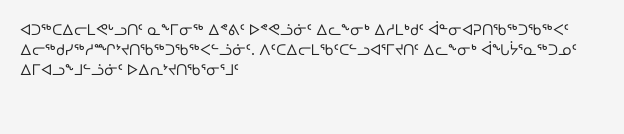ᐊᑐᖅᑕᐃᓕᒪᕙᒡᓗᑎᑦ ᓇᖕᒥᓂᖅ ᐃᕝᕕᑦ ᐅᕝᕙᓘᓃᑦ ᐃᓚᖕᓂᒃ ᐃᓱᒪᒃᑯᑦ ᐋᓐᓂᐊᕈᑎᖃᖅᑐᖃᖅᐸᑦ ᐃᓕᖅᑯᓯᖅᓱᙱᔾᔪᑎᖃᖅᑐᖃᖅᐸᓪᓘᓃᑦ. ᐱᑦᑕᐃᓕᒪᖃᑦᑕᓪᓗᐊᕐᒥᔪᑎᑦ ᐃᓚᖕᓂᒃ ᐋᖓᔮᕐᓇᖅᑐᓄᑦ ᐃᒥᐊᓗᖕᒧᓪᓘᓃᑦ ᐅᐃᕆᔾᔪᑎᖃᕐᓂᕐᒧᑦ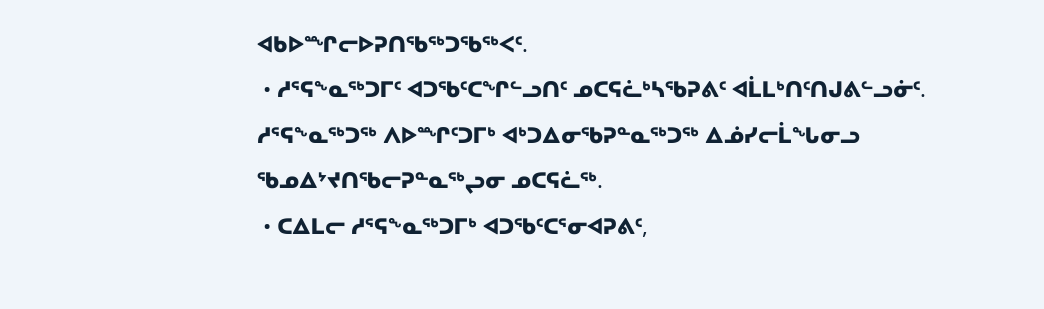ᐊᑲᐅᙱᓕᐅᕈᑎᖃᖅᑐᖃᖅᐸᑦ.
 • ᓱᕐᕋᖕᓇᖅᑐᒥᑦ ᐊᑐᖃᑦᑕᖏᓪᓗᑎᑦ ᓄᑕᕋᓛᒃᓴᖃᕈᕕᑦ ᐊᒫᒪᒃᑎᑦᑎᒍᕕᓪᓗᓃᑦ. ᓱᕐᕋᖕᓇᖅᑐᖅ ᐱᐅᙱᑦᑐᒥᒃ ᐊᒃᑐᐃᓂᖃᕈᓐᓇᖅᑐᖅ ᐃᓅᓯᓕᒫᖓᓂᓗ ᖃᓄᐃᔾᔪᑎᖃᓕᕈᓐᓇᖅᖢᓂ ᓄᑕᕋᓛᖅ.
 • ᑕᐃᒪᓕ ᓱᕐᕋᖕᓇᖅᑐᒥᒃ ᐊᑐᖃᑦᑕᕐᓂᐊᕈᕕᑦ,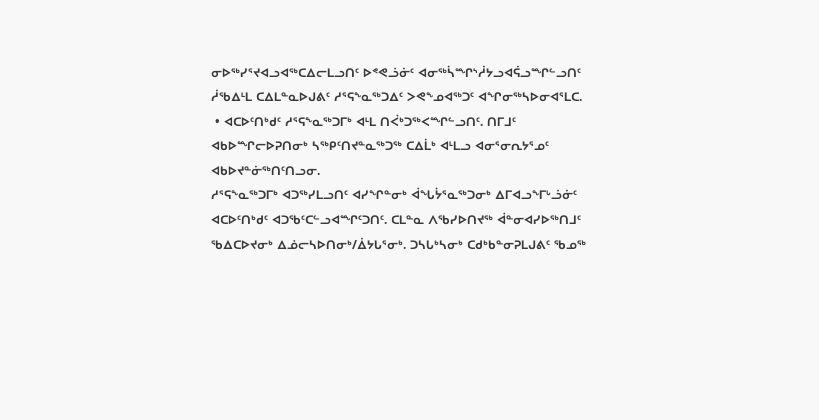ᓂᐅᖅᓯᕐᔪᐊᓗᐊᖅᑕᐃᓕᒪᓗᑎᑦ ᐅᕝᕙᓘᓃᑦ ᐊᓂᖅᓵᙱᔅᓲᔭᓗᐊᕌᓗᙱᓪᓗᑎᑦ ᓲᖃᐃᒻᒪ ᑕᐃᒪᓐᓇᐅᒍᕕᑦ ᓱᕐᕋᖕᓇᖅᑐᐃᑦ ᐳᕙᖕᓄᐊᖅᑐᑦ ᐊᖏᓂᖅᓴᐅᓂᐊᕐᒪᑕ.
 • ᐊᑕᐅᑦᑎᒃᑯᑦ ᓱᕐᕋᖕᓇᖅᑐᒥᒃ ᐊᒻᒪ ᑎᐹᒃᑐᖅᐸᙱᓪᓗᑎᑦ. ᑎᒥᒧᑦ ᐊᑲᐅᙱᓕᐅᕈᑎᓂᒃ ᓴᖅᑭᑦᑎᔪᓐᓇᖅᑐᖅ ᑕᐃᒫᒃ ᐊᒻᒪᓗ ᐊᓂᕐᓂᕆᔭᕐᓄᑦ ᐊᑲᐅᔪᓐᓃᖅᑎᑦᑎᓗᓂ.
ᓱᕐᕋᖕᓇᖅᑐᒥᒃ ᐊᑐᖅᓯᒪᓗᑎᑦ ᐊᓯᖏᓐᓂᒃ ᐋᖓᔮᕐᓇᖅᑐᓂᒃ ᐃᒥᐊᓗᖕᒥᒡᓘᓃᑦ ᐊᑕᐅᑦᑎᒃᑯᑦ ᐊᑐᖃᑦᑕᓪᓗᐊᙱᑦᑐᑎᑦ. ᑕᒪᓐᓇ ᐱᖃᓯᐅᑎᔪᖅ ᐋᓐᓂᐊᓯᐅᖅᑎᒧᑦ ᖃᐃᑕᐅᔪᓂᒃ ᐃᓅᓕᓴᐅᑎᓂᒃ/ᐄᔭᒐᕐᓂᒃ. ᑐᓴᒐᒃᓴᓂᒃ ᑕᑯᒃᑲᓐᓂᕈᒪᒍᕕᑦ ᖃᓄᖅ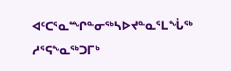ᐊᑦᑕᕐᓇᙱᓐᓂᖅᓴᐅᔪᓐᓇᕐᒪᖔᖅ ᓱᕐᕋᖕᓇᖅᑐᒥᒃ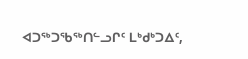ᐊᑐᖅᑐᖃᖅᑎᓪᓗᒋᑦ ᒪᒃᑯᒃᑐᐃᑦ,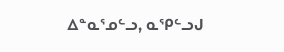ᐃᓐᓇᕐᓄᓪᓗ, ᓇᕿᓪᓗᒍ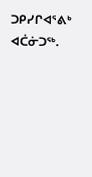ᑐᑭᓯᒋᐊᕐᕕᒃ ᐊᑖᓃᑐᖅ.